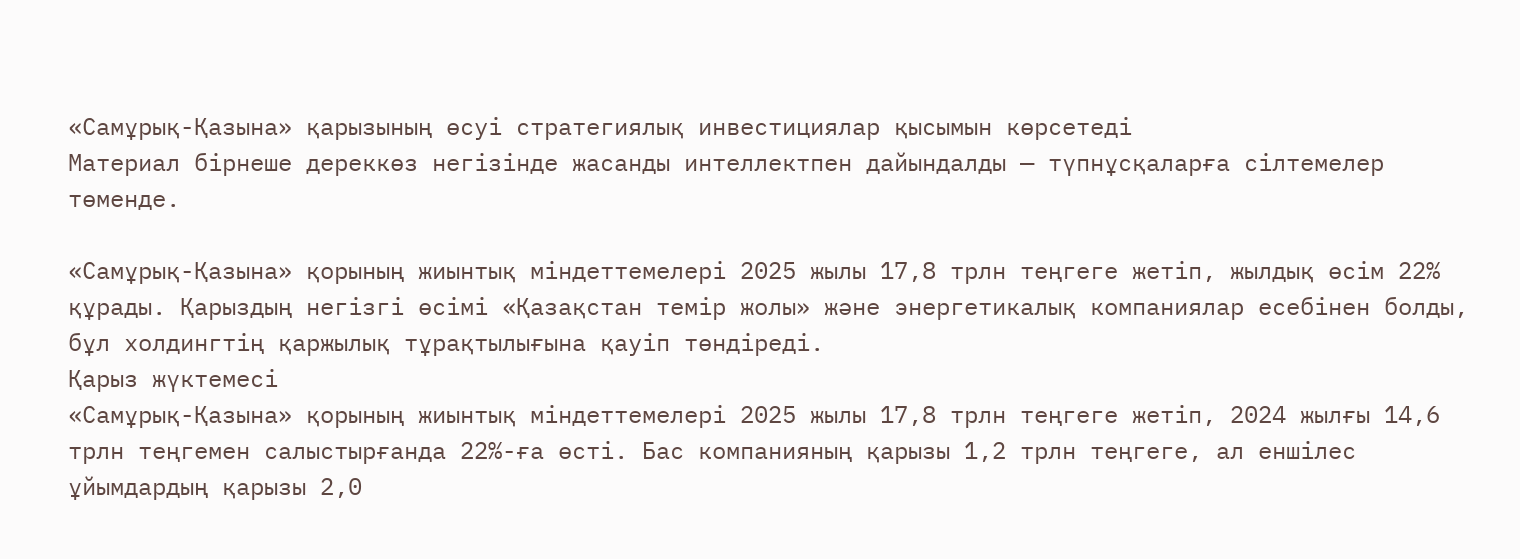«Самұрық-Қазына» қарызының өсуі стратегиялық инвестициялар қысымын көрсетеді
Материал бірнеше дереккөз негізінде жасанды интеллектпен дайындалды — түпнұсқаларға сілтемелер төменде.

«Самұрық-Қазына» қорының жиынтық міндеттемелері 2025 жылы 17,8 трлн теңгеге жетіп, жылдық өсім 22% құрады. Қарыздың негізгі өсімі «Қазақстан темір жолы» және энергетикалық компаниялар есебінен болды, бұл холдингтің қаржылық тұрақтылығына қауіп төндіреді.
Қарыз жүктемесі
«Самұрық-Қазына» қорының жиынтық міндеттемелері 2025 жылы 17,8 трлн теңгеге жетіп, 2024 жылғы 14,6 трлн теңгемен салыстырғанда 22%-ға өсті. Бас компанияның қарызы 1,2 трлн теңгеге, ал еншілес ұйымдардың қарызы 2,0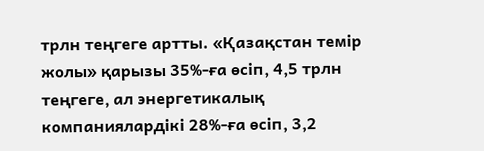трлн теңгеге артты. «Қазақстан темір жолы» қарызы 35%-ға өсіп, 4,5 трлн теңгеге, ал энергетикалық компаниялардікі 28%-ға өсіп, 3,2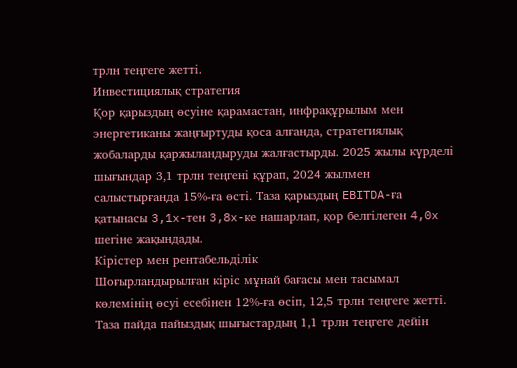трлн теңгеге жетті.
Инвестициялық стратегия
Қор қарыздың өсуіне қарамастан, инфрақұрылым мен энергетиканы жаңғыртуды қоса алғанда, стратегиялық жобаларды қаржыландыруды жалғастырды. 2025 жылы күрделі шығындар 3,1 трлн теңгені құрап, 2024 жылмен салыстырғанда 15%-ға өсті. Таза қарыздың EBITDA-ға қатынасы 3,1x-тен 3,8x-ке нашарлап, қор белгілеген 4,0x шегіне жақындады.
Кірістер мен рентабельділік
Шоғырландырылған кіріс мұнай бағасы мен тасымал көлемінің өсуі есебінен 12%-ға өсіп, 12,5 трлн теңгеге жетті. Таза пайда пайыздық шығыстардың 1,1 трлн теңгеге дейін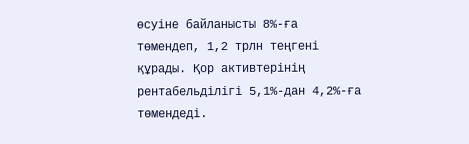өсуіне байланысты 8%-ға төмендеп, 1,2 трлн теңгені құрады. Қор активтерінің рентабельділігі 5,1%-дан 4,2%-ға төмендеді.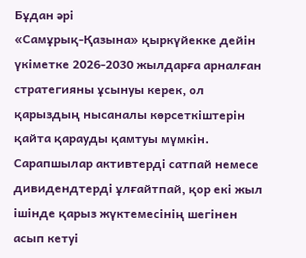Бұдан әрі
«Самұрық-Қазына» қыркүйекке дейін үкіметке 2026-2030 жылдарға арналған стратегияны ұсынуы керек, ол қарыздың нысаналы көрсеткіштерін қайта қарауды қамтуы мүмкін. Сарапшылар активтерді сатпай немесе дивидендтерді ұлғайтпай, қор екі жыл ішінде қарыз жүктемесінің шегінен асып кетуі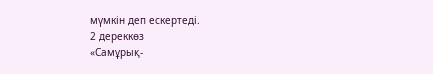мүмкін деп ескертеді.
2 дереккөз
«Самұрық-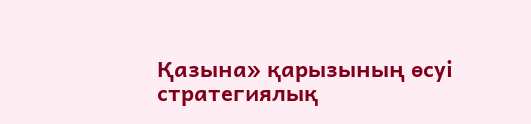Қазына» қарызының өсуі стратегиялық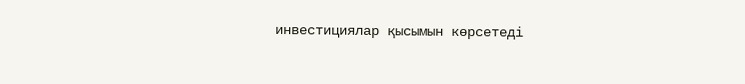инвестициялар қысымын көрсетеді